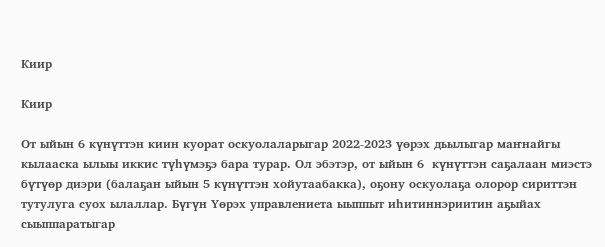Киир

Киир

От ыйын 6 күнүттэн киин куорат оскуолаларыгар 2022-2023 үөрэх дьылыгар маҥнайгы кылааска ылыы иккис түһүмэҕэ бара турар. Ол эбэтэр, от ыйын 6  күнүттэн саҕалаан миэстэ бүтүөр диэри (балаҕан ыйын 5 күнүттэн хойутаабакка), оҕону оскуолаҕа олорор сириттэн тутулуга суох ылаллар. Бүгүн Үөрэх управлениета ыыппыт иһитиннэриитин аҕыйах сыыппаратыгар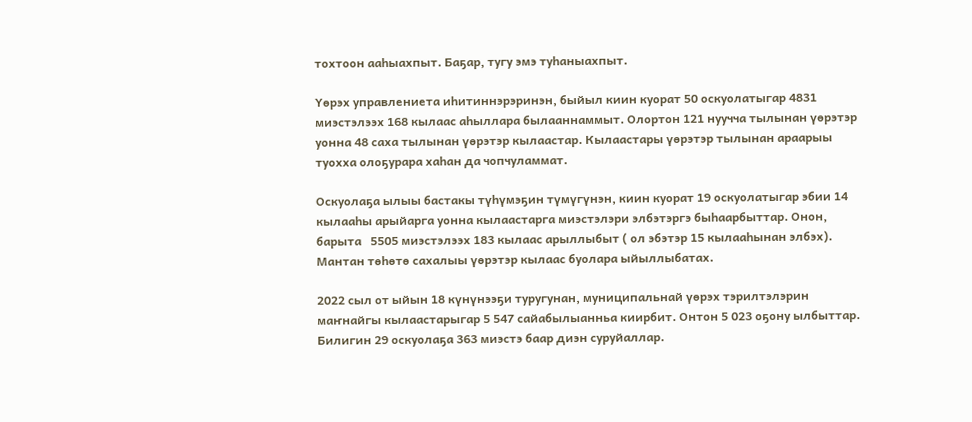тохтоон ааһыахпыт. Баҕар, тугу эмэ туһаныахпыт.

Үөрэх управлениета иһитиннэрэринэн, быйыл киин куорат 50 оскуолатыгар 4831 миэстэлээх 168 кылаас аһыллара былааннаммыт. Олортон 121 нуучча тылынан үөрэтэр уонна 48 саха тылынан үөрэтэр кылаастар. Кылаастары үөрэтэр тылынан араарыы туохха олоҕурара хаһан да чопчуламмат.

Оскуолаҕа ылыы бастакы түһүмэҕин түмүгүнэн, киин куорат 19 оскуолатыгар эбии 14 кылааһы арыйарга уонна кылаастарга миэстэлэри элбэтэргэ быһаарбыттар. Онон, барыта   5505 миэстэлээх 183 кылаас арыллыбыт ( ол эбэтэр 15 кылааһынан элбэх). Мантан төһөтө сахалыы үөрэтэр кылаас буолара ыйыллыбатах.

2022 сыл от ыйын 18 күнүнээҕи туругунан, муниципальнай үөрэх тэрилтэлэрин маҥнайгы кылаастарыгар 5 547 сайабылыанньа киирбит. Онтон 5 023 оҕону ылбыттар. Билигин 29 оскуолаҕа 363 миэстэ баар диэн суруйаллар.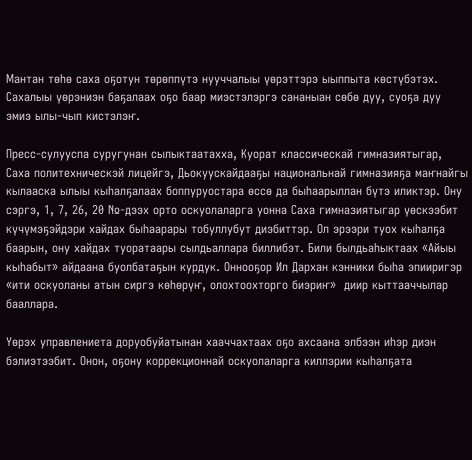Мантан төһө саха оҕотун төрөппүтэ нууччалыы үөрэттэрэ ыыппыта көстүбэтэх. Сахалыы үөрэниэн баҕалаах оҕо баар миэстэлэргэ сананыан сөбө дуу, суоҕа дуу эмиэ ылы-чып кистэлэҥ.

Пресс-сулууспа суругунан сылыктаатахха, Куорат классическай гимназиятыгар, Саха политехническэй лицейгэ, Дьокуускайдааҕы национальнай гимназияҕа маҥнайгы кылааска ылыы кыһалҕалаах боппуруостара өссө да быһаарыллан бүтэ иликтэр. Ону сэргэ, 1, 7, 26, 20 №-дээх орто оскуолаларга уонна Саха гимназиятыгар үөскээбит күчүмэҕэйдэри хайдах быһаарары тобуллубут диэбиттэр. Ол эрээри туох кыһалҕа баарын, ону хайдах туоратаары сылдьаллара биллибэт. Били былдьаһыктаах «Айыы кыһабыт» айдаана буолбатаҕын курдук. Оннооҕор Ил Дархан кэнники быһа эпииригэр «ити оскуоланы атын сиргэ көһөрүҥ, олохтоохторго биэриҥ»  диир кыттааччылар бааллара.

Үөрэх управлениета доруобуйатынан хааччахтаах оҕо ахсаана элбээн иһэр диэн бэлиэтээбит. Онон, оҕону коррекционнай оскуолаларга киллэрии кыһалҕата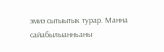эмиэ сытыытык турар. Манна сайабылыанньаны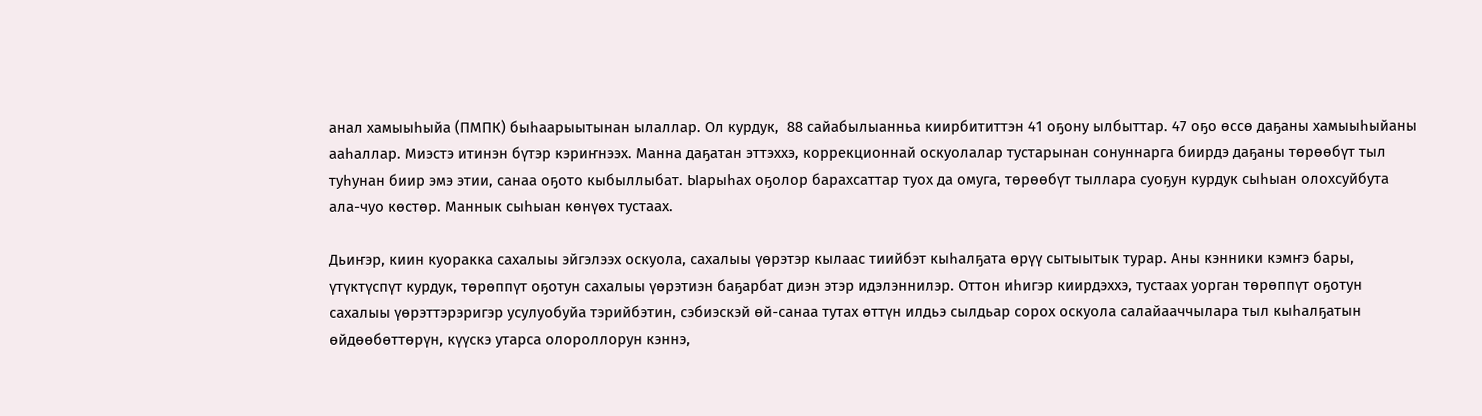анал хамыыһыйа (ПМПК) быһаарыытынан ылаллар. Ол курдук,  88 сайабылыанньа киирбититтэн 41 оҕону ылбыттар. 47 оҕо өссө даҕаны хамыыһыйаны ааһаллар. Миэстэ итинэн бүтэр кэриҥнээх. Манна даҕатан эттэххэ, коррекционнай оскуолалар тустарынан сонуннарга биирдэ даҕаны төрөөбүт тыл туһунан биир эмэ этии, санаа оҕото кыбыллыбат. Ыарыһах оҕолор барахсаттар туох да омуга, төрөөбүт тыллара суоҕун курдук сыһыан олохсуйбута ала-чуо көстөр. Маннык сыһыан көнүөх тустаах.

Дьиҥэр, киин куоракка сахалыы эйгэлээх оскуола, сахалыы үөрэтэр кылаас тиийбэт кыһалҕата өрүү сытыытык турар. Аны кэнники кэмҥэ бары, үтүктүспүт курдук, төрөппүт оҕотун сахалыы үөрэтиэн баҕарбат диэн этэр идэлэннилэр. Оттон иһигэр киирдэххэ, тустаах уорган төрөппүт оҕотун сахалыы үөрэттэрэригэр усулуобуйа тэрийбэтин, сэбиэскэй өй-санаа тутах өттүн илдьэ сылдьар сорох оскуола салайааччылара тыл кыһалҕатын өйдөөбөттөрүн, күүскэ утарса олороллорун кэннэ,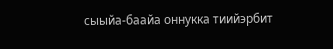сыыйа-баайа оннукка тиийэрбит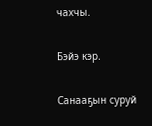чахчы.

Бэйэ кэр.

Санааҕын суруй